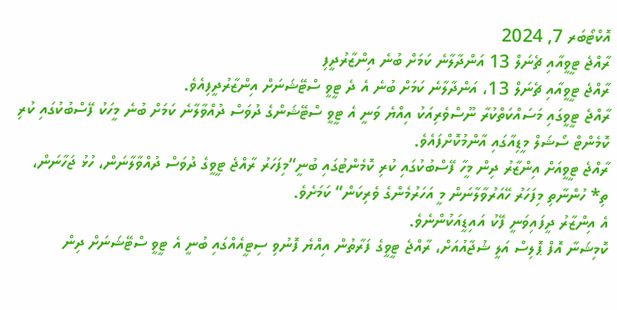އޮކްޓޯބަރ 7, 2024
ރާއްޖެ ޓީވީއާއި ޗެނަލް 13 އަންދާލާނެ ކަމަށް ބުނެ އިންޒާރުދީފި
ރާއްޖެ ޓީވީއާއި ޗެނަލް 13، އަންދާލާނެ ކަމަށް ބުނެ އެ ދެ ޓީވީ ސްޓޭޝަނަށް އިންޒާރުދީފިއެވެ.
ރާއްޖެ ޓީވީގައި މަސައްކަތްކުރާ ނޫސްވެރިއަކު އިއްޔެ ވަނީ އެ ޓީވީ ސްޓޭޝަންގެ ދުވަސް ދުއްވާލާނެ ކަމަށް ބުނެ މީހަކު ފޭސްބުކުގައި ކުރި ކޮމެންޓް ސޯޝަލް މީޑިއާގައި އާންމުކޮށްފައެވެ.
ރާއްޖެ ޓީވީއަށް އިންޒާރު ދިން މީހާ ފޭސްބުކުގައި ކުރި ކޮމެންޓުގައި ބުނީ“މިފަހަރު ރާއްޖެ ޓީވީގެ ދުވަސް ދުއްވާލާނަން، ހުޅު ޖަހާނަން، ތި* ހުންނާތި މިފަހަރު ހޭއަރުވާލާނަން މީ އަހަރުމެންގެ ވެރިކަން“ ކަމަށެވެ.
އެ އިންޒާރު ދީފައިވަނީ ފޭކު އައިޑީއަކުންނެވެ.
ކޮމިޝަނާ އޮފް ޕޮލިސް އަލީ ޝުޖާއުއަށް، ރާއްޖެ ޓީވީގެ ފަރާތުން އިއްޔެ ފޮނުވި ސިޓީއެއްގައި ބުނީ އެ ޓީވީ ސްޓޭޝަނަށް ދިން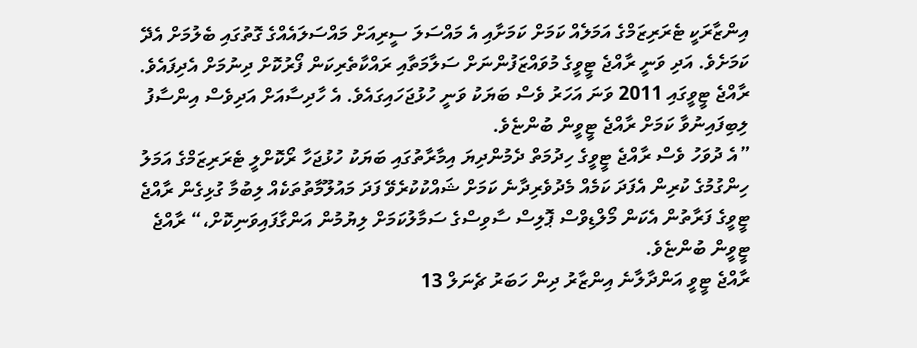އިންޒާރަކީ ޓެރަރިޒަމްގެ އަމަލެއް ކަމަށް ކަމަށާއި އެ މައްސަލަ ސީރިއަށް މައްސަލައެއްގެ ގޮތުގައި ބެލުމަށް އެދޭ ކަމަށެވެ. އަދި ވަނީ ރާއްޖެ ޓީވީގެ މުވައްޒަފުންނަށް ސަލާމަތާއި ރައްކާތެރިކަން ފޯރުކޮށް ދިނުމަށް އެދިފައެވެ.
ރާއްޖެ ޓީވީގައި 2011 ވަނަ އަހަރު ވެސް ބަޔަކު ވަނީ ހުޅުޖަހައިގައެވެ. އެ ހާދިސާއަށް އަދިވެސް އިންސާފު ލިބިފައިނުވާ ކަމަށް ރާއްޖެ ޓީވީން ބުންޏެވެ.
”އެ ދުވަހު ވެސް ރާއްޖެ ޓީވީގެ ހިދުމަތް ދެމުންދިޔަ އިމާރާތުގައި ބަޔަކު ހުޅުޖަހާ ރޯކޮށްލީ ޓެރަރިޒަމްގެ އަމަލު ހިންގުމުގެ ކުރިން އެފަދަ ކަމެއް މެދުވެރިދާނެ ކަމަށް ޝައްކުކުރެވޭ ފަދަ މައުލޫމާތުތަކެއް ލިބުމާ ގުޅިގެން ރާއްޖެ ޓީވީގެ ފަރާތުން އެކަން މޯލްޑިވްސް ޕޮލިސް ސާވިސްގެ ސަމާލުކަމަށް ލިޔުމުން އަންގާފައިވަނިކޮށް،“ ރާއްޖެ ޓީވީން ބުންޏެވެ.
ރާއްޖެ ޓީވީ އަންދާލާނެ އިންޒާރު ދިން ހަބަރު ޗެނަލް 13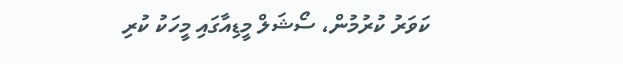ކަވަރު ކުރުމުން، ސޯޝަލް މީޑިއާގައި މީހަކު ކުރި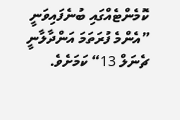ކޮމެންޓެއްގައި ބުނެފައިވަނީ ”އެންމެ ފުރަތަމަ އަންދާލާނީ ޗެނަލް 13“ ކަމަށެވެ.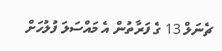ޗެނަލް 13 ގެ ފަރާތުން އެ މައްސަލަ ފުލުހަށް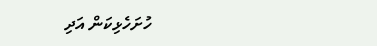ހުށަހެޅިކަން އަދި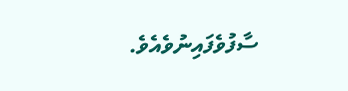ސާފުވެފައިނުވެއެވެ.